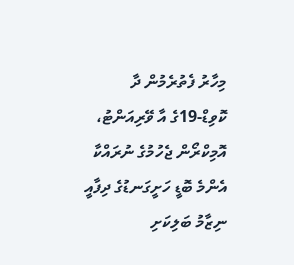މިހާރު ފެތުރެމުން ދާ ކޮވިޑް-19ގެ އާ ވޭރިއަންޓު، އޮމިކްރޯން ޖެހުމުގެ ނުރައްކާ އެންމެ ބޮޑީ ހަށީގަނޑުގެ ދިފާއީ ނިޒާމު ބަލިކަށި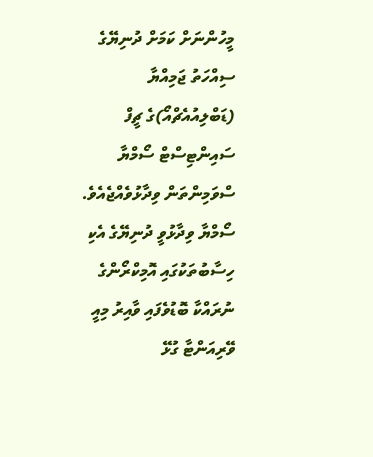މީހުންނަށް ކަމަށް ދުނިޔޭގެ ސިއްހަތު ޖަމިއްޔާ (ޑަބްލިއުއެޗްއޯ)ގެ ޗީފް ސައިންޓިސްޓް ސޯމްޔާ ސްވަމިންތަން ވިދާޅުވެއްޖެއެވެ.
ސޯމްޔާ ވިދާޅުވީ ދުނިޔޭގެ އެކި ހިސާބުތަކުގައި އޮމިކްރޯންގެ ނުރައްކާ ބޮޑުވެފައި ވާއިރު މިއީ ވޭރިއަންޓާ ގުޅޭ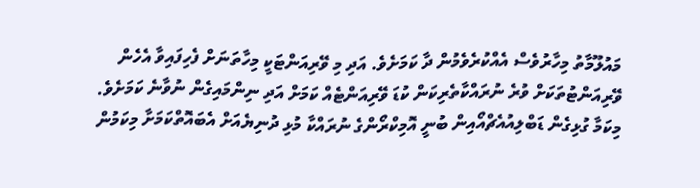މައުލޫމާތު މިހާރުވެސް އެއްކުރެވެމުން ދާ ކަމަށެވެ. އަދި މި ވޭރިއަންޓަކީ މިހާތަނަށް ފެހިފައިވާ އެހެން ވޭރިއަންޓުތަކަށް ވުރެ ނުރައްކާތެރިކަން ކުޑަ ވޭރިއަންޓެއް ކަމަށް އަދި ނިންމައިގެން ނުވާނެ ކަމަށެވެ.
މިކަމާ ގުޅިގެން ޑަބްލިއުއެޗްއޯއިން ބުނީ އޮމިކްރޯންގެ ނުރައްކާ މުޅި ދުނިޔެއަށް އެބައޮތްކަމަށާ މިކަމުން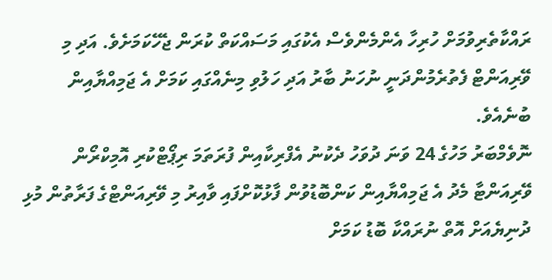ރައްކާތެރިވުމަށް ހުރިހާ އެންމެންވެސް އެކުގައި މަސައްކަތް ކުރަން ޖެހޭކަމަށެވެ. އަދި މި ވޭރިއަންޓް ފެތުރެމުންދަނީ ނުހަނު ބާރު އަދި ހަލުވި މިނެއްގައި ކަމަށް އެ ޖަމިއްޔާއިން ބުނެއެވެ.
ނޮވެމްބަރު މަހުގެ 24 ވަނަ ދުވަހު ދެކުނު އެފްރިކާއިން ފުރަތަމަ ރިޕޯޓްކުރި އޮމިކްރޯން ވޭރިއަންޓާ މެދު އެ ޖަމިއްޔާއިން ކަންބޮޑުވުން ފާޅުކޮށްފައި ވާއިރު މި ވޭރިއަންޓްގެ ފަރާތުން މުޅި ދުނިޔެއަށް އޮތް ނުރައްކާ ބޮޑު ކަމަށް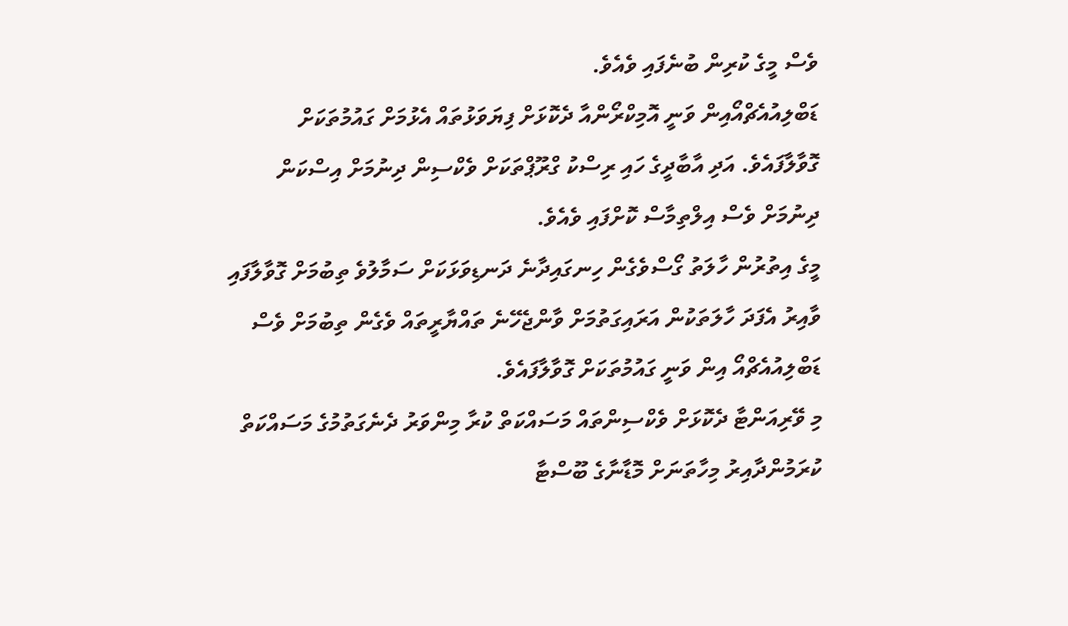ވެސް މީގެ ކުރިން ބުނެފައި ވެއެވެ.
ޑަބްލިއުއެޗްއޯއިން ވަނީ އޮމިކްރޯންއާ ދެކޮޅަށް ފިޔަވަޅުތައް އެޅުމަށް ގައުމުތަކަށް ގޮވާލާފައެވެ. އަދި އާބާދީގެ ހައި ރިސްކު ގްރޫޕްތަކަށް ވެކްސިން ދިނުމަށް އިސްކަން ދިނުމަށް ވެސް އިލްތިމާސް ކޮށްފައި ވެއެވެ.
މީގެ އިތުރުން ހާލަތު ގޯސްވެގެން ހިނގައިދާނެ ދަނޑިވަޅަކަށް ސަމާލުވެ ތިބުމަށް ގޮވާލާފައި ވާއިރު އެފަދަ ހާލަތަކުން އަރައިގަތުމަށް ވާންޖެހޭނެ ތައްޔާރީތައް ވެގެން ތިބުމަށް ވެސް ޑަބްލިއުއެޗްއޯ އިން ވަނީ ގައުމުތަކަށް ގޮވާލާފައެވެ.
މި ވޭރިއަންޓާ ދެކޮޅަށް ވެކްސިންތައް މަސައްކަތް ކުރާ މިންވަރު ދެނެގަތުމުގެ މަސައްކަތް ކުރަމުންދާއިރު މިހާތަނަށް މޮޑާނާގެ ބޫސްޓާ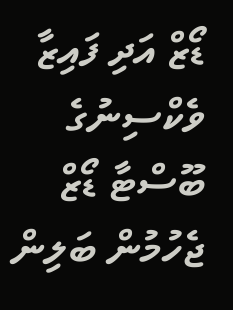ޑޯޒް އަދި ފައިޒާ ވެކްސިނުގެ ބޫސްޓާ ޑޯޒް ޖެހުމުން ބަލިން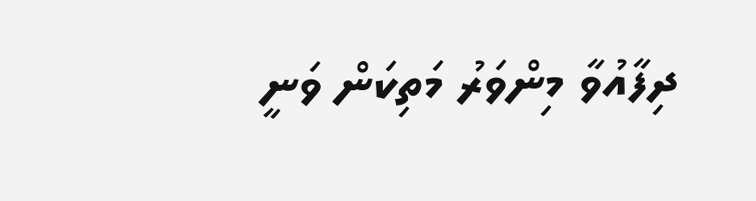ދިފާއުވާ މިންވަރު މަތިކަން ވަނީ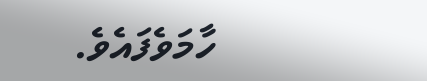ހާމަވެފައެވެ.